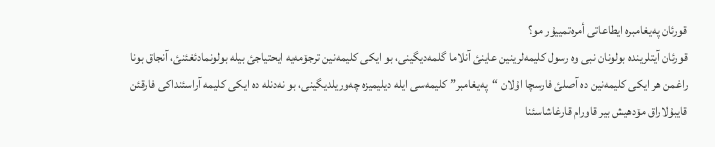قورئان پەیغامبرە ایطاعاتی أمرەتمییۇر مو؟
قورئان آیتلریندە بولونان نبی وە رسول کلیمەلرینین عاینئ آنلاما گلمەدیگینی، بو ایکی کلیمەنین ترجۆمەیە ایحتیاجئ بیلە بولونمادئغئنئ، آنجاق بونا راغمن هر ایکی کلیمەنین دە آصلئ فارسچا اۇلان “پەیغامبر” کلیمەسی ایلە دیلیمیزە چەوریلدیگینی، بو نەدنلە دە ایکی کلیمە آراسئنداکی فارقئن قایبۇلاراق مۆدهیش بیر قاورام قارغاشاسئنا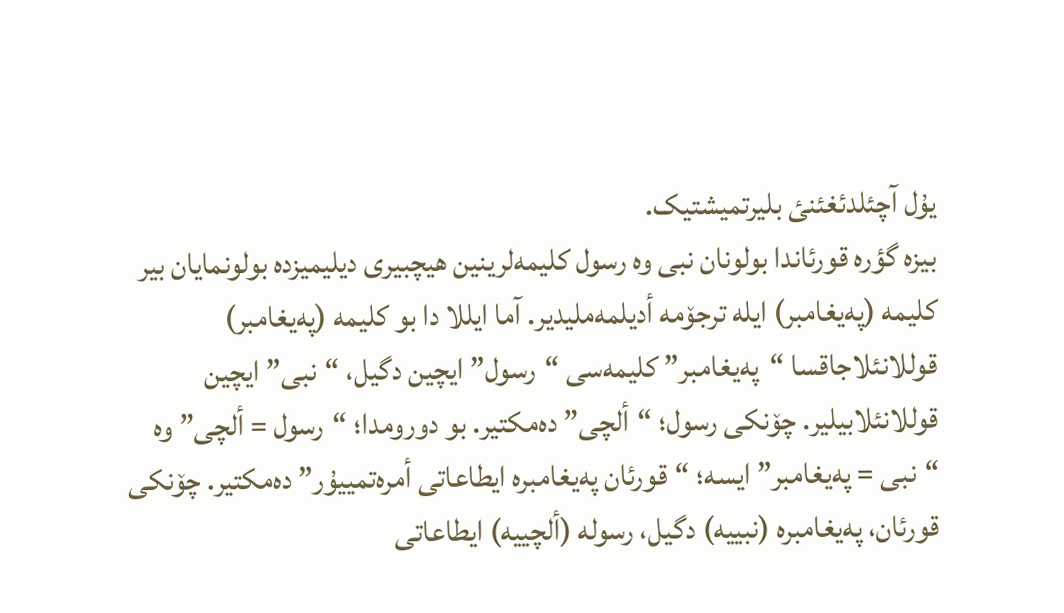یۇل آچئلدئغئنئ بلیرتمیشتیک.
بیزە گؤرە قورئاندا بولونان نبی وە رسول کلیمەلرینین هیچبیری دیلیمیزدە بولونمایان بیر کلیمە (پەیغامبر) ایلە ترجۆمە أدیلمەملیدیر. آما ایللا دا بو کلیمە (پەیغامبر) قوللانئلاجاقسا “پەیغامبر” کلیمەسی “رسول” ایچین دگیل، “نبی” ایچین قوللانئلابیلیر. چۆنکی رسول؛ “ألچی” دەمکتیر. بو دورومدا؛ “رسول = ألچی” وە “نبی = پەیغامبر” ایسە؛ “قورئان پەیغامبرە ایطاعاتی أمرەتمییۇر” دەمکتیر. چۆنکی قورئان، پەیغامبرە (نبییە) دگیل، رسولە (ألچییە) ایطاعاتی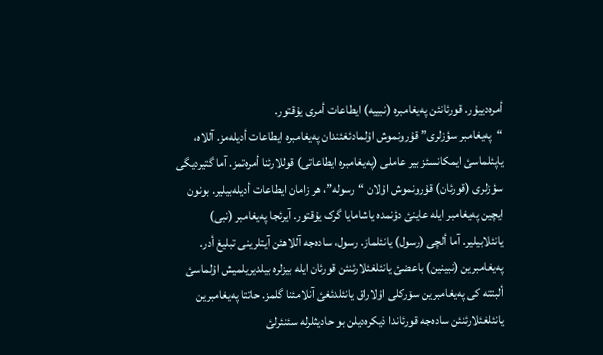أمرەدییۇر. قورئانئن پەیغامبرە (نبییە) ایطاعات أمری یۇقتور.
“پەیغامبر سؤزلری” قۇرونموش اۇلمادئغئندان پەیغامبرە ایطاعات أدیلەمز. آللاە، یاپئلماسئ ایمکانسئز بیر عاملی (پەیغامبرە ایطاعاتی) قوللارئنا أمرەتمز. آما گتیردیگی سؤزلری (قورئان) قۇرونموش اۇلان “رسولە”، هر زامان ایطاعات أدیلەبیلیر. بونون ایچین پەیغامبر ایلە عاینئ دؤنمدە یاشامایا گرک یۇقتور. آیرئجا پەیغامبر (نبی) یانئلابیلیر. آما ألچی (رسول) یانئلماز. رسول، سادەجە آللاهئن آیتلرینی تبلیغ أدر.
پەیغامبرین (نبینین) باعضئ یانئلغئلارئنئن قورئان ایلە بیزلرە بیلدیریلمیش اۇلماسئ ألبتتە کی پەیغامبرین سۆرکلی اۇلاراق یانئلدئغئ آنلامئنا گلمز. حاتتا پەیغامبرین یانئلغئلارئنئن سادەجە قورئاندا ذیکرەدیلن بو حادیثلرلە سئنئرلئ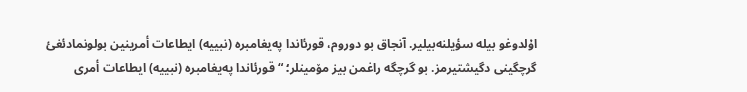اۇلدوغو بیلە سؤیلنەبیلیر. آنجاق بو دوروم، قورئاندا پەیغامبرە (نبییە) ایطاعات أمرینین بولونمادئغئ گرچگینی دگیشتیرمز. بو گرچگە راغمن بیز مۆمینلر؛ “قورئاندا پەیغامبرە (نبییە) ایطاعات أمری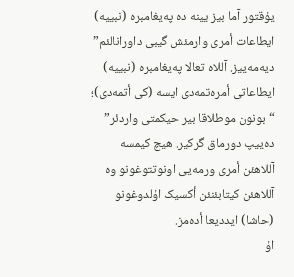یۇقتور آما بیز یینە دە پەیغامبرە (نبییە) ایطاعات أمری وارمئش گیبی داورانالئم” دیەمەییز. آللاە تعالا پەیغامبرە (نبییە) ایطاعاتی أمرەتمەدی ایسە (کی أتمەدی)؛ “بونون موطلاقا بیر حیکمتی واردئر” دەییپ دورماق گرکیر. هیچ کیمسە آللاهئن أمری ورمەیی اونوتتوغونو وە آللاهئن کیتابئنئن أکسیک اۇلدوغونو (حاشا) ایددیعا أدەمز.
اۇ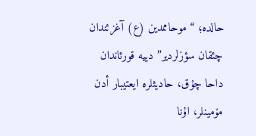حالدە؛ “موحاممدین (ع) آغزئندان چئقان سؤزلردیر” دییە قورئاندان داحا چۇق، حادیثلرە ایعتیبار أدن مۆمینلر، اۇنا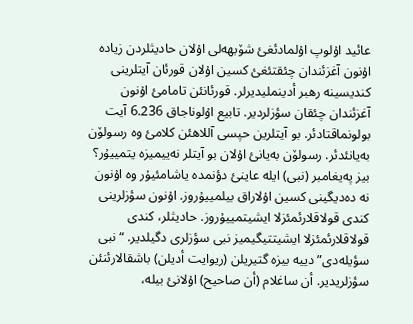عائید اۇلوپ اۇلمادئغئ شۆبهەلی اۇلان حادیثلردن زیادە اۇنون آغزئندان چئقتئغئ کسین اۇلان قورئان آیتلرینی کندیسینە رهبر أدینملیدیرلر. قورئانئن تامامئ اۇنون آغزئندان چئقان سؤزلردیر. تابیع اۇلوناجاق 6.236 آیت بولونماقتادئر. بو آیتلرین حپسی آللاهئن کلامئ وە رسولۆن بەیانئدئر. رسولۆن بەیانئ اۇلان بو آیتلر نەییمیزە یتمییۇر؟
بیز پەیغامبر (نبی) ایلە عاینئ دؤنمدە یاشامئیۇر وە اۇنون نە دەدیگینی کسین اۇلاراق بیلمییۇروز. اۇنون سؤزلرینی کندی قولاقلارئمئزلا ایشیتمییۇروز. حادیثلر، کندی قولاقلارئمئزلا ایشیتتیگیمیز نبی سؤزلری دگیلدیر. “نبی سؤیلەدی” دییە بیزە گتیریلن (ریوایت أدیلن) باشقالارئنئن سؤزلریدیر. أن ساغلام (أن صاحیح) اۇلانئ بیلە،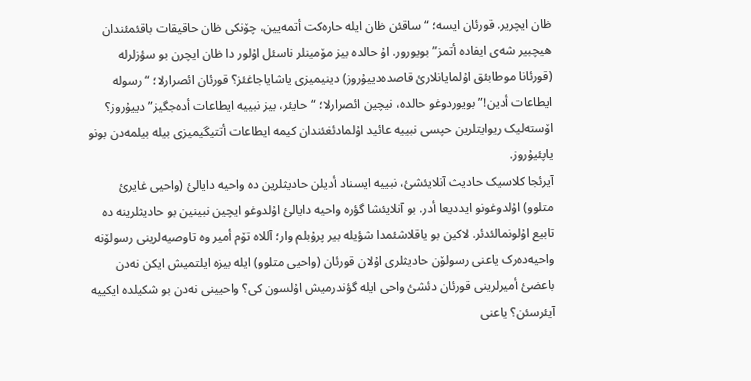ظان ایچریر. قورئان ایسە؛ “ساقئن ظان ایلە حارەکت أتمەیین، چۆنکی ظان حاقیقات باقئمئندان هیچبیر شەی ایفادە أتمز” بویورور. اۇ حالدە بیز مۆمینلر ناسئل اۇلور دا ظان ایچرن بو سؤزلرلە (قورئانا موطابئق اۇلمایانلارئ قاصدەدییۇروز) دینیمیزی یاشایاجاغئز؟ قورئان ائصرارلا؛ “رسولە ایطاعات أدین!” بویوردوغو حالدە، نیچین ائصرارلا؛ “حایئر، بیز نبییە ایطاعات أدەجگیز” دییۇروز؟ اۆستەلیک ریوایتلرین حپسی نبییە عائید اۇلمادئغئندان کیمە ایطاعات أتتیگیمیزی بیلە بیلمەدن بونو یاپئیۇروز.
آیرئجا کلاسیک حادیث آنلایئشئ، نبییە ایسناد أدیلن حادیثلرین دە واحیە دایالئ (واحیی غایرئ متلوو) اۇلدوغونو ایددیعا أدر. بو آنلایئشا گؤرە واحیە دایالئ اۇلدوغو ایچین نبینین بو حادیثلرینە دە تابیع اۇلونمالئدئر. لاکین بو یاقلاشئمدا شؤیلە بیر پرۇبلم وار؛ آللاە تۆم أمیر وە تاوصیەلرینی رسولۆنە واحیەدەرک یاعنی رسولۆن حادیثلری اۇلان قورئان (واحیی متلوو) ایلە بیزە ایلتمیش ایکن نەدن باعضئ أمیرلرینی قورئان دئشئ واحی ایلە گؤندرمیش اۇلسون کی؟ واحیینی نەدن بو شکیلدە ایکییە آیئرسئن؟ یاعنی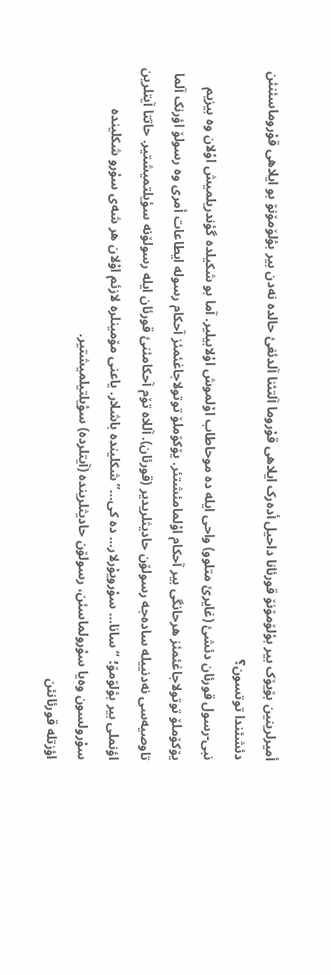أمیرلرینین بۆیۆک بیر بؤلۆمۆنۆ قورئانا داحیل أدەرک ایلاهی قۇروما آلتئنا آلدئغئ حالدە نەدن بیر بؤلۆمۆنۆ بو ایلاهی قۇروماسئنئن دئشئندا توتسون؟
نبی-رسول قورئان دئشئ (غایرئ متلوو) واحی ایلە دە موحاطاب اۇلموش اۇلابیلیر. آما بو شکیلدە گؤندریلمیش اۇلان وە بیزیم یۆکۆملۆ توتولاجاغئمئز هرحانگی بیر آحکام اۇلمامئشتئر. یۆکۆملۆ توتولاجاغئمئز آحکام رسولە ایطاعات أمری وە رسولۆ اؤرنک آلما تاوصیەسی نەدنییلە سادەجە رسولۆن حادیثلریدیر (قورئان). آللاە تۆم آحکامئنئ قورئان ایلە رسولۆنە سؤیلتمیشتیر. حاتتا آیتلرین اؤنملی بیر بؤلۆمۆ؛ “سانا… سۇرویۇرلار… دە کی…” شکلیندە باشلار. یاعنی مۆمینلرە لازئم اۇلان هر شەی سۇرو شکلیندە سۇرولسون وەیا سۇرولماسئن، رسولۆن حادیثلریندە (آیتلردە) سؤیلتیلمیشتیر.
اؤزتلە قورئانئن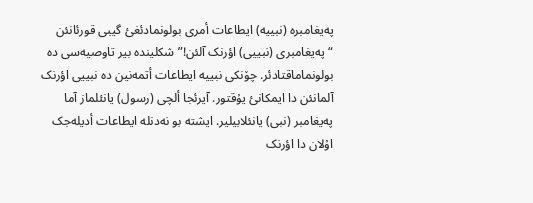پەیغامبرە (نبییە) ایطاعات أمری بولونمادئغئ گیبی قورئانئن “پەیغامبری (نبییی) اؤرنک آلئن!” شکلیندە بیر تاوصیەسی دە بولونماماقتادئر. چۆنکی نبییە ایطاعات أتمەنین دە نبییی اؤرنک آلمانئن دا ایمکانئ یۇقتور. آیرئجا ألچی (رسول) یانئلماز آما پەیغامبر (نبی) یانئلابیلیر. ایشتە بو نەدنلە ایطاعات أدیلەجک اۇلان دا اؤرنک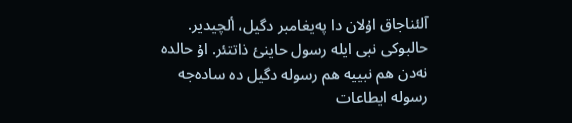آلئناجاق اۇلان دا پەیغامبر دگیل، ألچیدیر. حالبوکی نبی ایلە رسول حاینئ ذاتتئر. اۇ حالدە نەدن هم نبییە هم رسولە دگیل دە سادەجە رسولە ایطاعات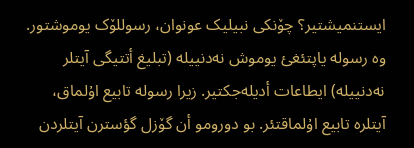ایستنمیشتیر؟ چۆنکی نبیلیک عونوان، رسوللۆک یوموشتور. وە رسولە یاپتئغئ یوموش نەدنییلە (تبلیغ أتتیگی آیتلر نەدنییلە) ایطاعات أدیلەجکتیر. زیرا رسولە تابیع اۇلماق، آیتلرە تابیع اۇلماقتئر. بو دورومو أن گۆزل گؤسترن آیتلردن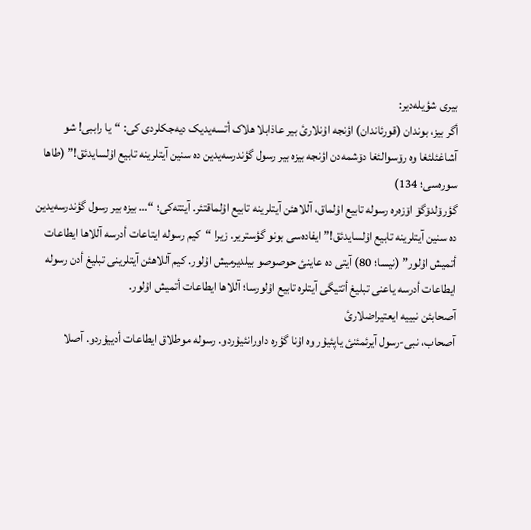بیری شؤیلەدیر:
أگر بیز، بوندان (قورئاندان) اؤنجە اۇنلارئ بیر عاذابلا هلاک أتسەیدیک دیەجکلردی کی: “یا راببی! شو آشاغئلئغا وە رۆسوالئغا دۆشمەدن اؤنجە بیزە بیر رسول گؤندرسەیدین دە سنین آیتلرینە تابیع اۇلسایدئق!” (طاها سورەسی؛ 134)
گؤرۆلدۆگۆ اۆزەرە رسولە تابیع اۇلماق، آللاهئن آیتلرینە تابیع اۇلماقتئر. آیتتەکی؛ “… بیزە بیر رسول گؤندرسەیدین دە سنین آیتلرینە تابیع اۇلسایدئق!” ایفادەسی بونو گؤستریر. زیرا “کیم رسولە ایتاعات أدرسە آللاها ایطاعات أتمیش اۇلور” (نیسا؛ 80) آیتی دە عاینئ حوصوصو بیلدیرمیش اۇلور. کیم آللاهئن آیتلرینی تبلیغ أدن رسولە ایطاعات أدرسە یاعنی تبلیغ أتتیگی آیتلرە تابیع اۇلورسا؛ آللاها ایطاعات أتمیش اۇلور.
آصحابئن نبییە ایعتیراضلارئ
آصحاب، نبی-رسول آیرئمئنئ یاپئیۇر وە اۇنا گؤرە داورانئیۇردو. رسولە موطلاق ایطاعات أدییۇردو. آصلا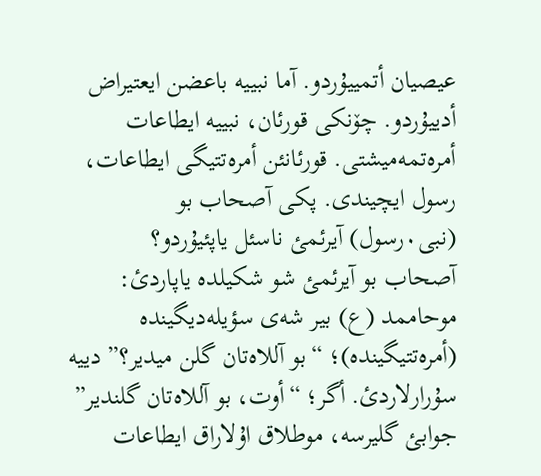عیصیان أتمییۇردو. آما نبییە باعضن ایعتیراض أدییۇردو. چۆنکی قورئان، نبییە ایطاعات أمرەتمەمیشتی. قورئانئن أمرەتتیگی ایطاعات، رسول ایچیندی. پکی آصحاب بو (نبی٠رسول) آیرئمئ ناسئل یاپئیۇردو؟
آصحاب بو آیرئمئ شو شکیلدە یاپاردئ: موحاممد (ع) بیر شەی سؤیلەدیگیندە (أمرەتتیگیندە)؛ “بو آللاەتان گلن میدیر؟” دییە سۇرارلاردئ. أگر؛ “أوت، بو آللاەتان گلندیر” جوابئ گلیرسە، موطلاق اۇلاراق ایطاعات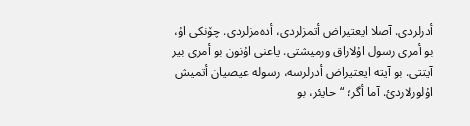أدرلردی. آصلا ایعتیراض أتمزلردی، أدەمزلردی. چۆنکی اۇ، بو أمری رسول اۇلاراق ورمیشتی. یاعنی اۇنون بو أمری بیر آیتتی. بو آیتە ایعتیراض أدرلرسە، رسولە عیصیان أتمیش اۇلورلاردئ. آما أگر؛ “حایئر، بو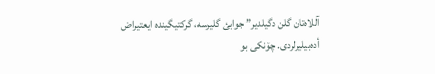آللاەتان گلن دگیلدیر” جوابئ گلیرسە، گرکتیگیندە ایعتیراض أدەبیلیرلردی. چۆنکی بو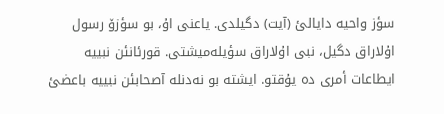سؤز واحیە دایالئ (آیت) دگیلدی. یاعنی اۇ، بو سؤزۆ رسول اۇلاراق دگیل، نبی اۇلاراق سؤیلەمیشتی. قورئانئن نبییە ایطاعات أمری دە یۇقتو. ایشتە بو نەدنلە آصحابئن نبییە باعضئ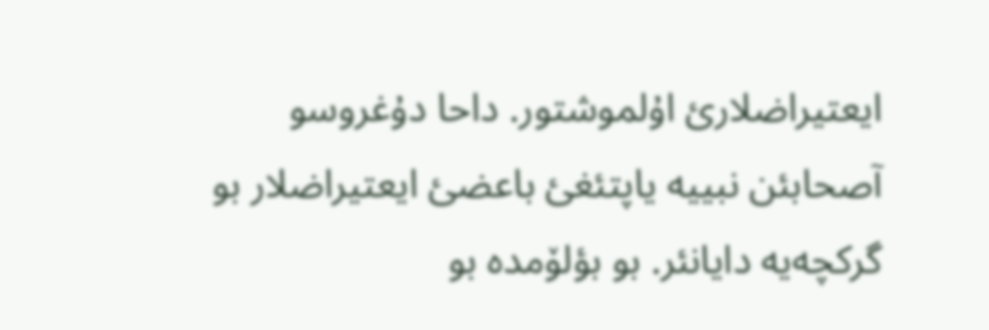ایعتیراضلارئ اۇلموشتور. داحا دۇغروسو آصحابئن نبییە یاپتئغئ باعضئ ایعتیراضلار بو گرکچەیە دایانئر. بو بؤلۆمدە بو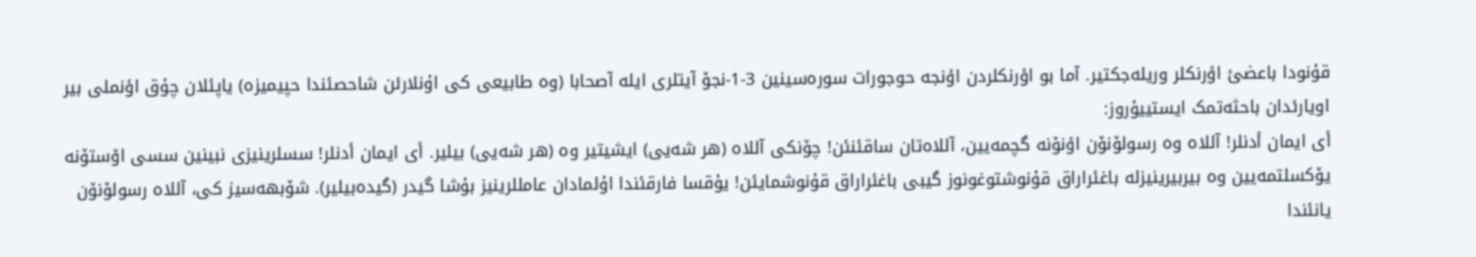قۇنودا باعضئ اؤرنکلر وریلەجکتیر. آما بو اؤرنکلردن اؤنجە حوجورات سورەسینین 3-1-نجۆ آیتلری ایلە آصحابا (وە طابیعی کی اۇنلارئن شاحصئندا حپیمیزە) یاپئلان چۇق اؤنملی بیر اویارئدان باحثەتمک ایستییۇروز:
أی ایمان أدنلر! آللاە وە رسولۆنۆن اؤنۆنە گچمەیین، آللاەتان ساقئنئن! چۆنکی آللاە (هر شەیی) ایشیتیر وە (هر شەیی) بیلیر. أی ایمان أدنلر! سسلرینیزی نبینین سسی اۆستۆنە یۆکسلتمەیین وە بیربیرینیزلە باغئراراق قۇنوشتوغونوز گیبی باغئراراق قۇنوشمایئن! یۇقسا فارقئندا اۇلمادان عامللرینیز بۇشا گیدر (گیدەبیلیر). شۆبهەسیز کی، آللاە رسولۆنۆن یانئندا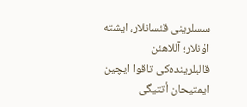سسلرینی قئسانلار، ایشتە اۇنلار؛ آللاهئن قالبلریندەکی تاقوا ایچین ایمتیحان أتتیگی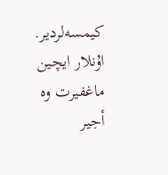کیمسەلردیر. اۇنلار ایچین ماغفیرت وە أجیر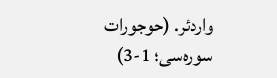واردئر. (حوجورات سورەسی؛ 1-3)